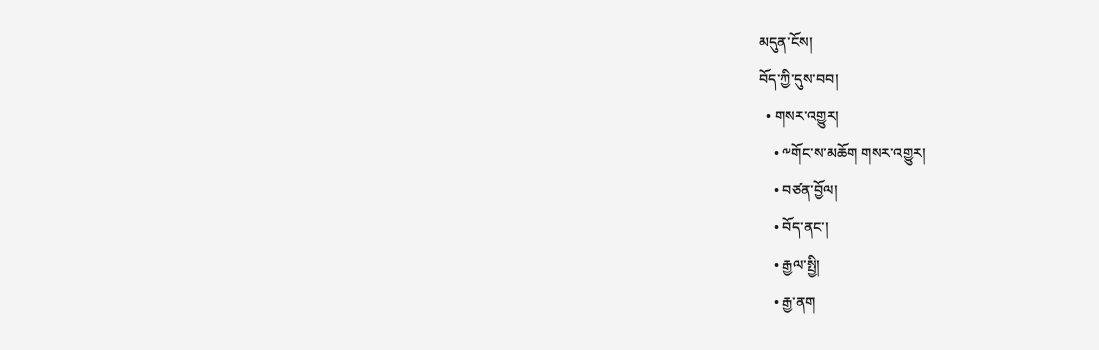མདུན་ངོས།
བོད་ཀྱི་དུས་བབ།
  • གསར་འགྱུར།
    • ༸གོང་ས་མཆོག གསར་འགྱུར།
    • བཙན་བྱོལ།
    • བོད་ནང་།
    • རྒྱལ་སྤྱི།
    • རྒྱ་ནག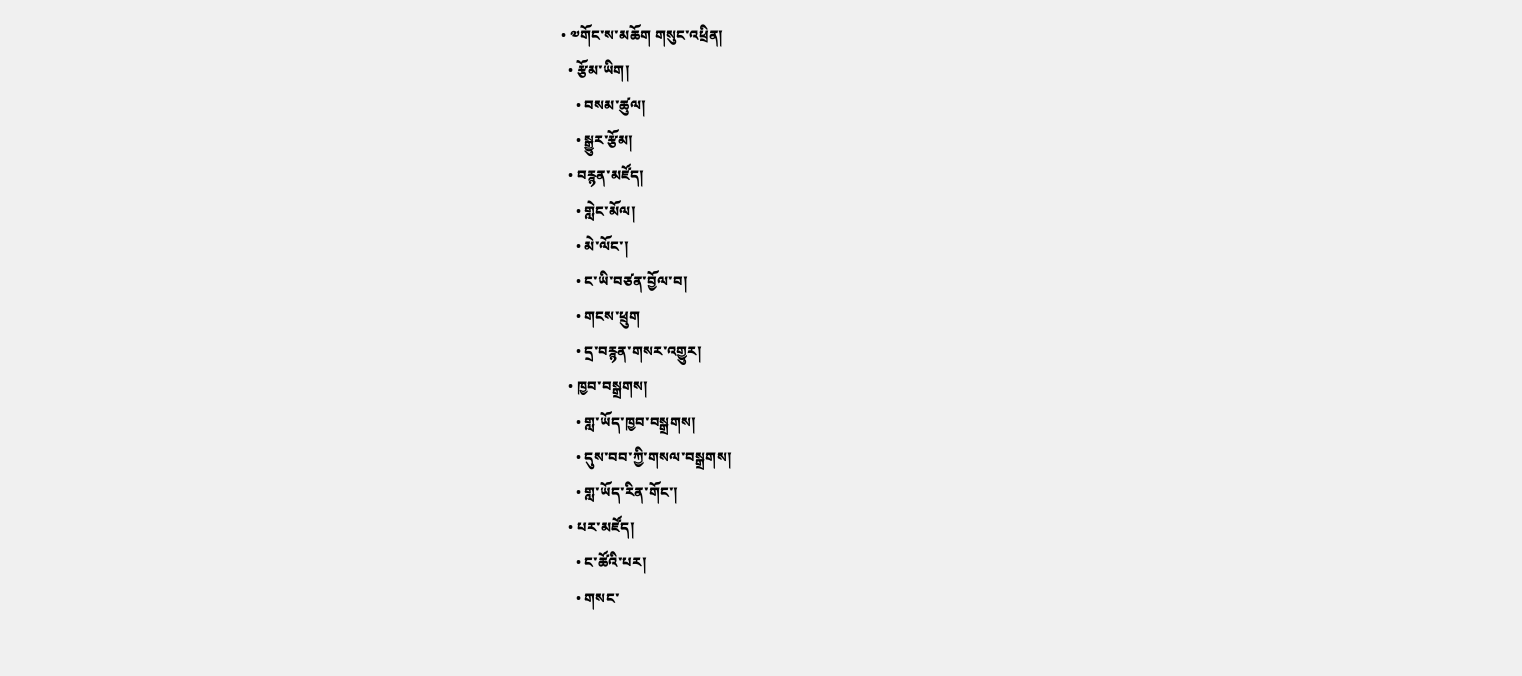• ༧གོང་ས་མཆོག གསུང་འཕྲིན།
  • རྩོམ་ཡིག།
    • བསམ་ཚུལ།
    • སྒྱུར་རྩོམ།
  • བརྙན་མཛོད།
    • གླེང་མོལ།
    • མེ་ལོང་།
    • ང་ཡི་བཙན་བྱོལ་བ།
    • གངས་ཕྲུག
    • དྲ་བརྙན་གསར་འགྱུར།
  • ཁྱབ་བསྒྲགས།
    • གླ་ཡོད་ཁྱབ་བསྒྲགས།
    • དུས་བབ་ཀྱི་གསལ་བསྒྲགས།
    • གླ་ཡོད་རིན་གོང་།
  • པར་མཛོད།
    • ང་ཚོའི་པར།
    • གསང་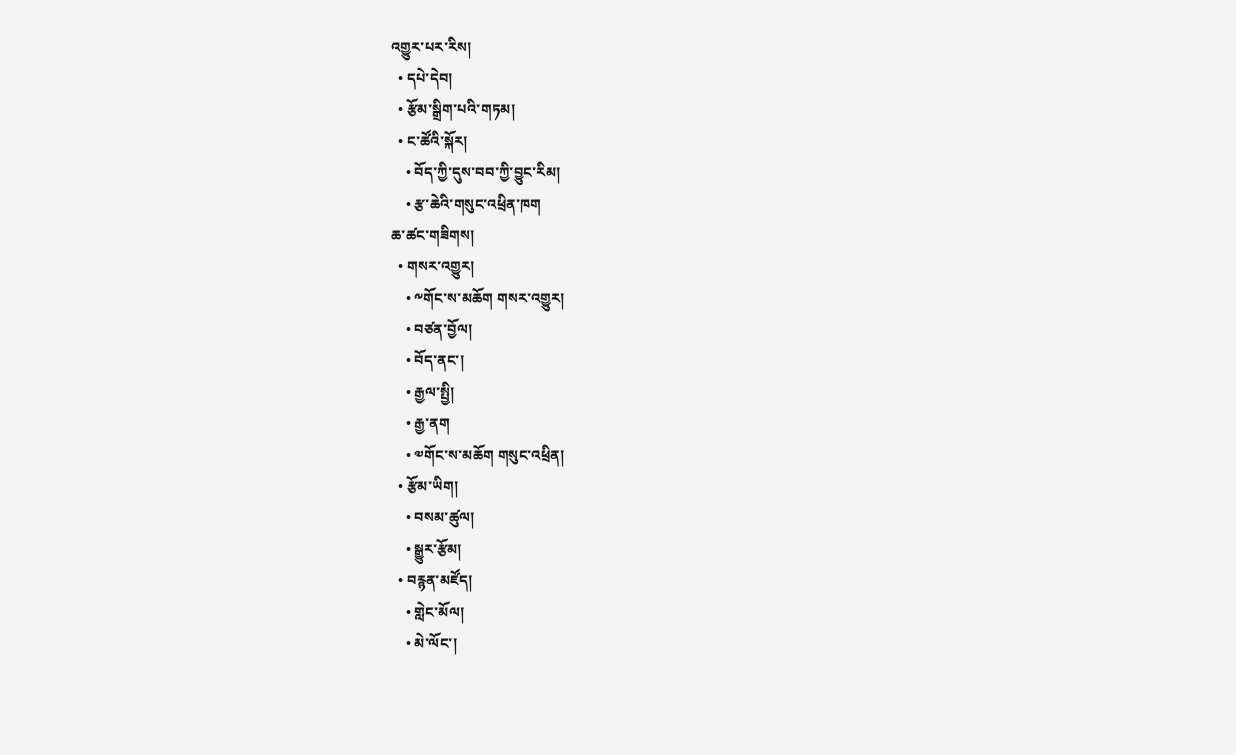འགྱུར་པར་རིས།
  • དཔེ་དེབ།
  • རྩོམ་སྒྲིག་པའི་གཏམ།
  • ང་ཚོའི་སྐོར།
    • བོད་ཀྱི་དུས་བབ་ཀྱི་བྱུང་རིམ།
    • རྩ་ཆེའི་གསུང་འཕྲིན་ཁག
ཆ་ཚང་གཟིགས།
  • གསར་འགྱུར།
    • ༸གོང་ས་མཆོག གསར་འགྱུར།
    • བཙན་བྱོལ།
    • བོད་ནང་།
    • རྒྱལ་སྤྱི།
    • རྒྱ་ནག
    • ༧གོང་ས་མཆོག གསུང་འཕྲིན།
  • རྩོམ་ཡིག།
    • བསམ་ཚུལ།
    • སྒྱུར་རྩོམ།
  • བརྙན་མཛོད།
    • གླེང་མོལ།
    • མེ་ལོང་།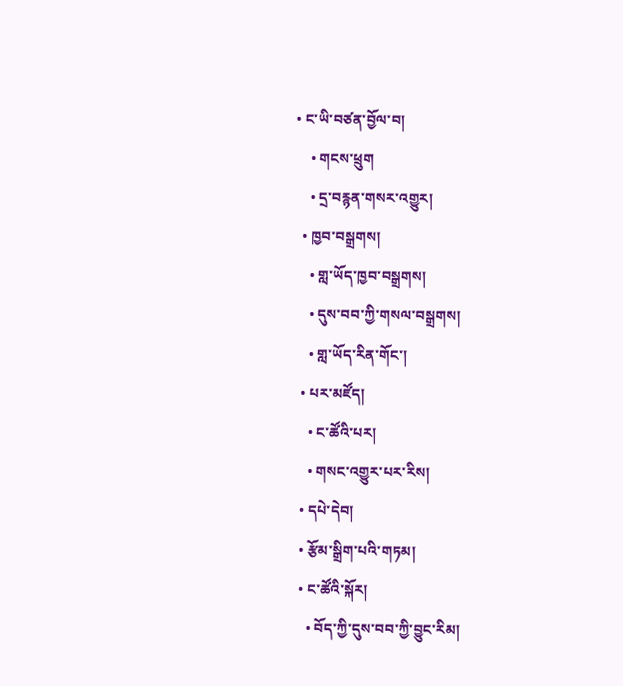• ང་ཡི་བཙན་བྱོལ་བ།
    • གངས་ཕྲུག
    • དྲ་བརྙན་གསར་འགྱུར།
  • ཁྱབ་བསྒྲགས།
    • གླ་ཡོད་ཁྱབ་བསྒྲགས།
    • དུས་བབ་ཀྱི་གསལ་བསྒྲགས།
    • གླ་ཡོད་རིན་གོང་།
  • པར་མཛོད།
    • ང་ཚོའི་པར།
    • གསང་འགྱུར་པར་རིས།
  • དཔེ་དེབ།
  • རྩོམ་སྒྲིག་པའི་གཏམ།
  • ང་ཚོའི་སྐོར།
    • བོད་ཀྱི་དུས་བབ་ཀྱི་བྱུང་རིམ།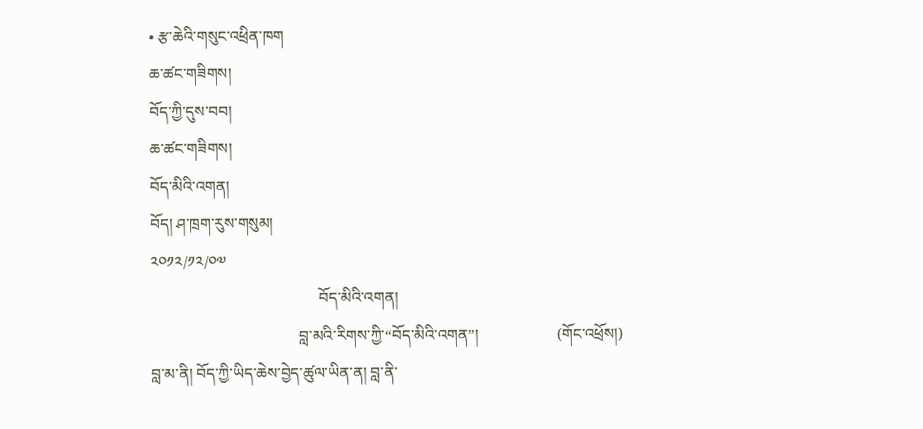• རྩ་ཆེའི་གསུང་འཕྲིན་ཁག
ཆ་ཚང་གཟིགས།
བོད་ཀྱི་དུས་བབ།
ཆ་ཚང་གཟིགས།
བོད་མིའི་འགན།
བོད། ཤ་ཁྲག་རུས་གསུམ།
༢༠༡༢/༡༢/༠༧
                                           བོད་མིའི་འགན།
                                      བླ་མའི་རིགས་ཀྱི་“བོད་མིའི་འགན”།                    (གོང་འཕྲོས།)
བླ་མ་ནི། བོད་ཀྱི་ཡིད་ཆེས་བྱེད་ཚུལ་ཡིན་ན། བླ་ནི་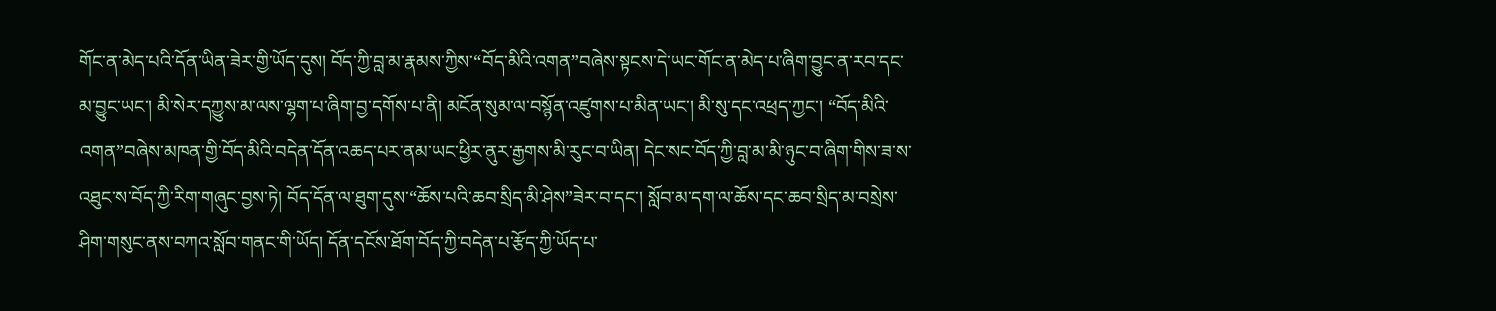གོང་ན་མེད་པའི་དོན་ཡིན་ཟེར་གྱི་ཡོད་དུས། བོད་ཀྱི་བླ་མ་རྣམས་ཀྱིས་“བོད་མིའི་འགན”བཞེས་སྟངས་དེ་ཡང་གོང་ན་མེད་པ་ཞིག་བྱུང་ན་རབ་དང་མ་བྱུང་ཡང་། མི་སེར་དཀྱུས་མ་ལས་ལྷག་པ་ཞིག་བྱ་དགོས་པ་ནི། མངོན་སུམ་ལ་བསྙོན་འཛུགས་པ་མིན་ཡང་། མི་སུ་དང་འཕྲད་ཀྱང་། “བོད་མིའི་འགན”བཞེས་མཁན་གྱི་བོད་མིའི་བདེན་དོན་འཆད་པར་ནམ་ཡང་ཕྱིར་ནུར་རྒྱགས་མི་རུང་བ་ཡིན། དེང་སང་བོད་ཀྱི་བླ་མ་མི་ཉུང་བ་ཞིག་གིས་ཟ་ས་འཐུང་ས་བོད་ཀྱི་རིག་གཞུང་བྱས་ཏེ། བོད་དོན་ལ་ཐུག་དུས་“ཆོས་པའི་ཆབ་སྲིད་མི་ཤེས”ཟེར་བ་དང་། སློབ་མ་དག་ལ་ཆོས་དང་ཆབ་སྲིད་མ་བསྲེས་ཤིག་གསུང་ནས་བཀའ་སློབ་གནང་གི་ཡོད། དོན་དངོས་ཐོག་བོད་ཀྱི་བདེན་པ་རྩོད་ཀྱི་ཡོད་པ་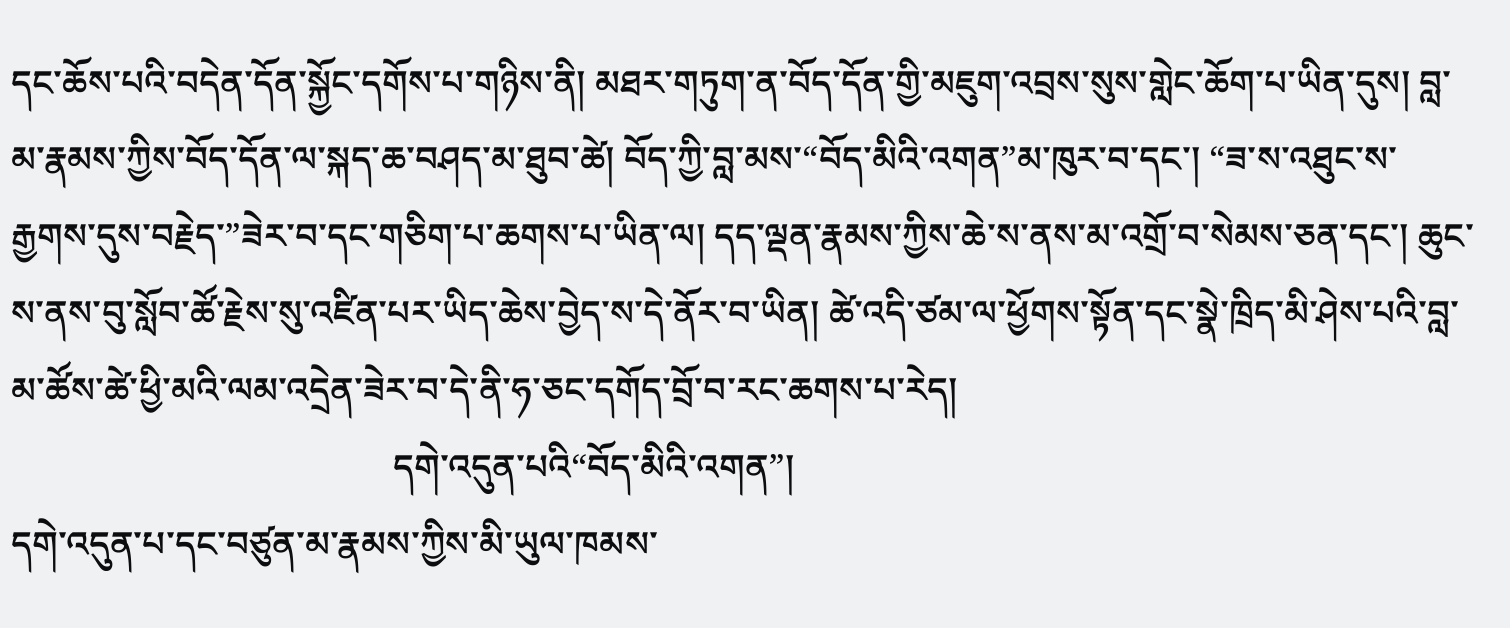དང་ཆོས་པའི་བདེན་དོན་སྐྱོང་དགོས་པ་གཉིས་ནི། མཐར་གཏུག་ན་བོད་དོན་གྱི་མཇུག་འབྲས་སུས་གླེང་ཆོག་པ་ཡིན་དུས། བླ་མ་རྣམས་ཀྱིས་བོད་དོན་ལ་སྐད་ཆ་བཤད་མ་ཐུབ་ཚེ། བོད་ཀྱི་བླ་མས་“བོད་མིའི་འགན”མ་ཁུར་བ་དང་། “ཟ་ས་འཐུང་ས་རྒྱགས་དུས་བརྗེད་”ཟེར་བ་དང་གཅིག་པ་ཆགས་པ་ཡིན་ལ། དད་ལྡན་རྣམས་ཀྱིས་ཆེ་ས་ནས་མ་འགྲོ་བ་སེམས་ཅན་དང་། ཆུང་ས་ནས་བུ་སློབ་ཚོ་རྗེས་སུ་འཛིན་པར་ཡིད་ཆེས་བྱེད་ས་དེ་ནོར་བ་ཡིན། ཚེ་འདི་ཙམ་ལ་ཕྱོགས་སྟོན་དང་སྣེ་ཁྲིད་མི་ཤེས་པའི་བླ་མ་ཚོས་ཚེ་ཕྱི་མའི་ལམ་འདྲེན་ཟེར་བ་དེ་ནི་ཧ་ཅང་དགོད་བྲོ་བ་རང་ཆགས་པ་རེད།
                                          དགེ་འདུན་པའི“བོད་མིའི་འགན”།
དགེ་འདུན་པ་དང་བཙུན་མ་རྣམས་ཀྱིས་མི་ཡུལ་ཁམས་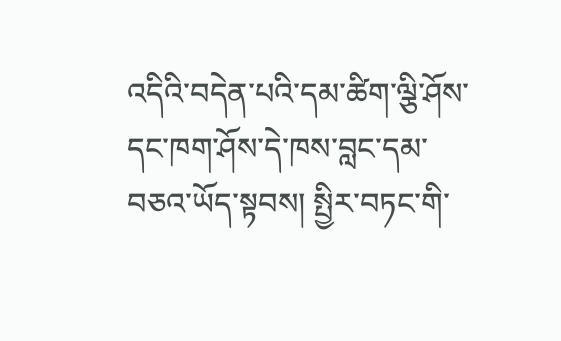འདིའི་བདེན་པའི་དམ་ཚིག་ལྕི་ཤོས་དང་ཁག་ཤོས་དེ་ཁས་བླང་དམ་བཅའ་ཡོད་སྟབས། སྤྱིར་བཏང་གི་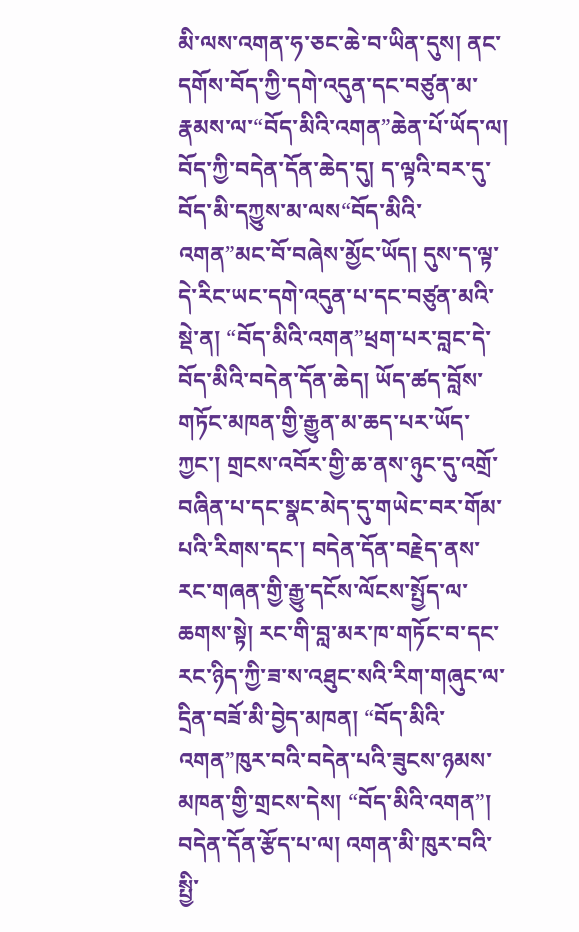མི་ལས་འགན་ཧ་ཅང་ཆེ་བ་ཡིན་དུས། ནང་དགོས་བོད་ཀྱི་དགེ་འདུན་དང་བཙུན་མ་རྣམས་ལ་“བོད་མིའི་འགན”ཆེན་པོ་ཡོད་ལ། བོད་ཀྱི་བདེན་དོན་ཆེད་དུ། ད་ལྟའི་བར་དུ་བོད་མི་དཀྱུས་མ་ལས“བོད་མིའི་འགན”མང་བོ་བཞེས་མྱོང་ཡོད། དུས་ད་ལྟ་དེ་རིང་ཡང་དགེ་འདུན་པ་དང་བཙུན་མའི་སྡེ་ན། “བོད་མིའི་འགན”ཕྲག་པར་བླང་དེ་བོད་མིའི་བདེན་དོན་ཆེད། ཡོད་ཚད་བློས་གཏོང་མཁན་གྱི་རྒྱུན་མ་ཆད་པར་ཡོད་ཀྱང་། གྲངས་འབོར་གྱི་ཆ་ནས་ཉུང་དུ་འགྲོ་བཞིན་པ་དང་སྣང་མེད་དུ་གཡེང་བར་གོམ་པའི་རིགས་དང་། བདེན་དོན་བརྗེད་ནས་རང་གཞན་གྱི་རྒྱུ་དངོས་ལོངས་སྤྱོད་ལ་ཆགས་སྟེ། རང་གི་བླ་མར་ཁ་གཏོང་བ་དང་རང་ཉིད་ཀྱི་ཟ་ས་འཐུང་སའི་རིག་གཞུང་ལ་དྲིན་བཟོ་མི་བྱེད་མཁན། “བོད་མིའི་འགན”ཁུར་བའི་བདེན་པའི་ཟུངས་ཉམས་མཁན་གྱི་གྲངས་དེས། “བོད་མིའི་འགན”། བདེན་དོན་རྩོད་པ་ལ། འགན་མི་ཁུར་བའི་སྤྱི་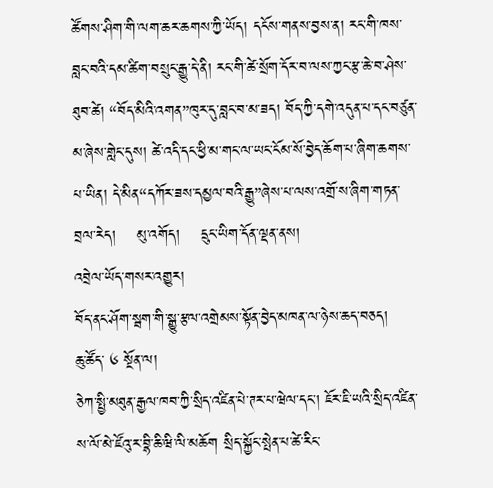ཚོགས་ཤིག་གི་ལག་ཆར་ཆགས་ཀྱི་ཡོད། དངོས་གནས་བྱས་ན། རང་གི་ཁས་བླང་བའི་དམ་ཚིག་བསྲུང་རྒྱུ་དེ་ནི། རང་གི་ཚེ་སྲོག་དོར་བ་ལས་ཀྱང་རྩ་ཆེ་བ་ཤེས་ཐུབ་ཚེ། “བོད་མིའི་འགན”ཁུར་དུ་བླང་བ་མ་ཟད། བོད་ཀྱི་དགེ་འདུན་པ་དང་བཙུན་མ་ཞེས་གླེང་དུས། ཚེ་འདི་དང་ཕྱི་མ་གང་ལ་ཡང་ངོམ་སོ་བྱེད་ཆོག་པ་ཞིག་ཆགས་པ་ཡིན། དེ་མིན“དཀོར་ཟས་དམྱལ་བའི་རྒྱུ”ཞེས་པ་ལས་འགྲོ་ས་ཞིག་གཏན་བྲལ་རེད།    མུ་འགོད།    དྲུང་ཡིག་དོན་ལྡན་ནས།
འབྲེལ་ཡོད་གསར་འགྱུར།
བོད་ནང་ཤོག་སྦག་གི་སྒྱུ་རྩལ་འགྲེམས་སྟོན་བྱེད་མཁན་ལ་ཉེས་ཆད་བཅད།
ཆུ་ཚོད་ ༦ སྔོན་ལ།
ཅེཀ་སྤྱི་མཐུན་རྒྱལ་ཁབ་ཀྱི་སྲིད་འཛིན་པེ་ཊར་པ་ཝེལ་དང་། ཇོར་ཇི་ཡའི་སྲིད་འཛིན་ས་ལོ་མེ་ཛོའུ་ར་བྷི་ཆི་ཝི་ལི་མཆོག སྲིད་སྐྱོང་སྤེན་པ་ཚེ་རིང་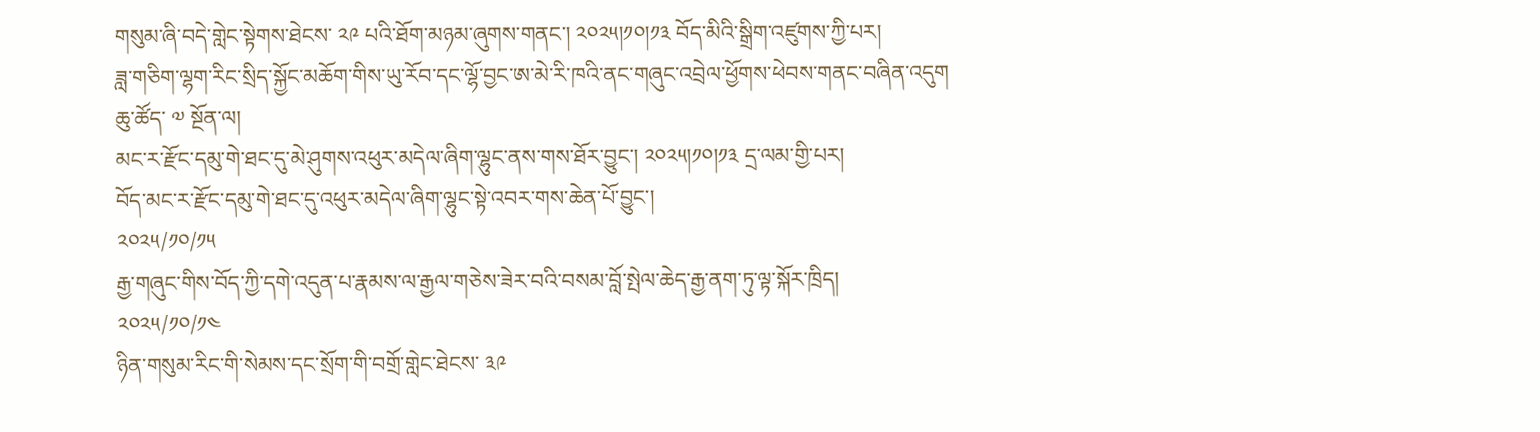གསུམ་ཞི་བདེ་གླེང་སྟེགས་ཐེངས་ ༢༩ པའི་ཐོག་མཉམ་ཞུགས་གནང་། ༢༠༢༥།༡༠།༡༣ བོད་མིའི་སྒྲིག་འཛུགས་ཀྱི་པར།
ཟླ་གཅིག་ལྷག་རིང་སྲིད་སྐྱོང་མཆོག་གིས་ཡུ་རོབ་དང་ལྷོ་བྱང་ཨ་མེ་རི་ཁའི་ནང་གཞུང་འབྲེལ་ཕྱོགས་ཕེབས་གནང་བཞིན་འདུག
ཆུ་ཚོད་ ༧ སྔོན་ལ།
མང་ར་རྫོང་དམུ་གེ་ཐང་དུ་མེ་ཤུགས་འཕུར་མདེལ་ཞིག་ལྷུང་ནས་གས་ཐོར་བྱུང་། ༢༠༢༥།༡༠།༡༣ དྲ་ལམ་གྱི་པར།
བོད་མང་ར་རྫོང་དམུ་གེ་ཐང་དུ་འཕུར་མདེལ་ཞིག་ལྷུང་སྟེ་འབར་གས་ཆེན་པོ་བྱུང་།
༢༠༢༥/༡༠/༡༥
རྒྱ་གཞུང་གིས་བོད་ཀྱི་དགེ་འདུན་པ་རྣམས་ལ་རྒྱལ་གཅེས་ཟེར་བའི་བསམ་བློ་སྤེལ་ཆེད་རྒྱ་ནག་ཏུ་ལྟ་སྐོར་ཁྲིད།
༢༠༢༥/༡༠/༡༤
ཉིན་གསུམ་རིང་གི་སེམས་དང་སྲོག་གི་བགྲོ་གླེང་ཐེངས་ ༣༩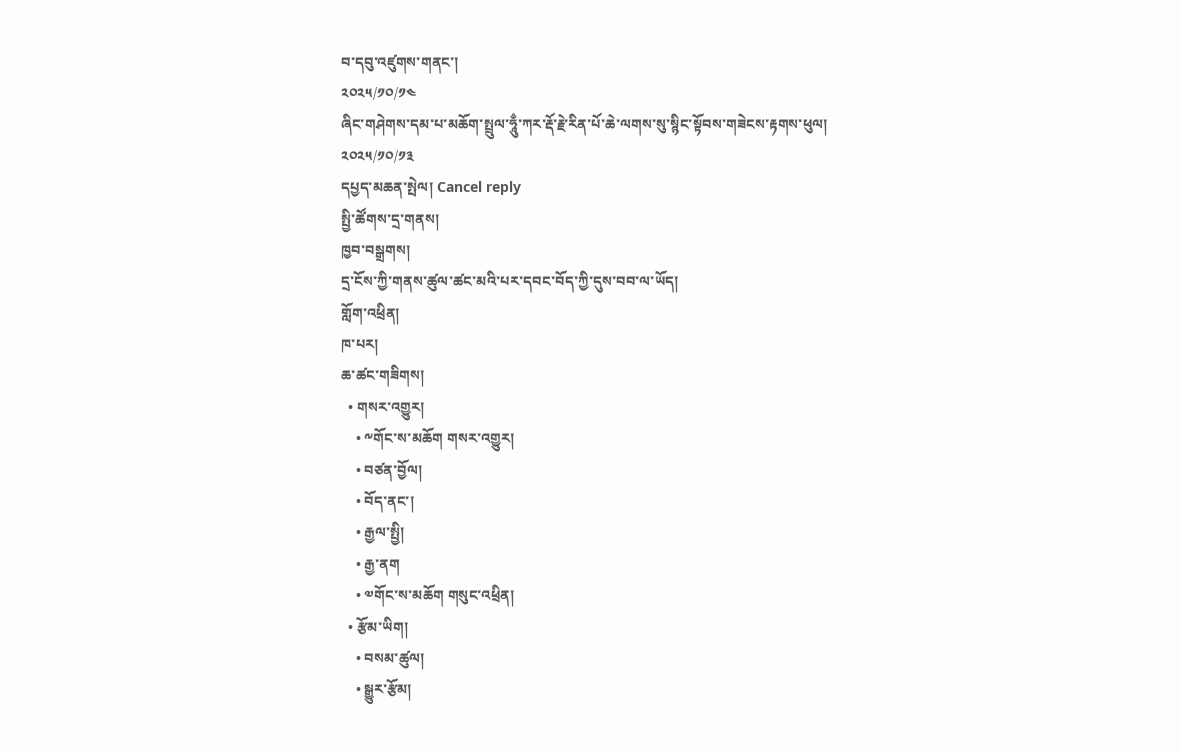བ་དབུ་འཛུགས་གནང་།
༢༠༢༥/༡༠/༡༤
ཞིང་གཤེགས་དམ་པ་མཆོག་སྤྲུལ་ཧཱུྃ་ཀར་རྡོ་རྗེ་རིན་པོ་ཆེ་ལགས་སུ་སྙིང་སྟོབས་གཟེངས་རྟགས་ཕུལ།
༢༠༢༥/༡༠/༡༣
དཔྱད་མཆན་སྤེལ། Cancel reply
སྤྱི་ཚོགས་དྲ་གནས།
ཁྱབ་བསྒྲགས།
དྲ་ངོས་ཀྱི་གནས་ཚུལ་ཚང་མའི་པར་དབང་བོད་ཀྱི་དུས་བབ་ལ་ཡོད།
གློག་འཕྲིན།
ཁ་པར།
ཆ་ཚང་གཟིགས།
  • གསར་འགྱུར།
    • ༸གོང་ས་མཆོག གསར་འགྱུར།
    • བཙན་བྱོལ།
    • བོད་ནང་།
    • རྒྱལ་སྤྱི།
    • རྒྱ་ནག
    • ༧གོང་ས་མཆོག གསུང་འཕྲིན།
  • རྩོམ་ཡིག།
    • བསམ་ཚུལ།
    • སྒྱུར་རྩོམ།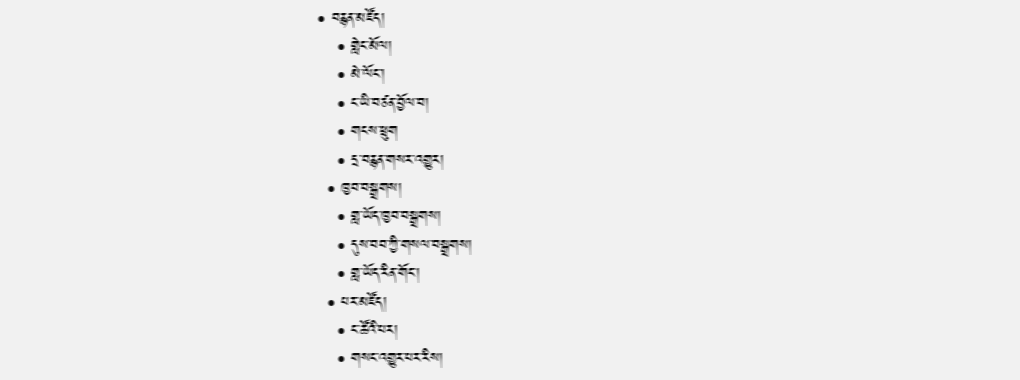• བརྙན་མཛོད།
    • གླེང་མོལ།
    • མེ་ལོང་།
    • ང་ཡི་བཙན་བྱོལ་བ།
    • གངས་ཕྲུག
    • དྲ་བརྙན་གསར་འགྱུར།
  • ཁྱབ་བསྒྲགས།
    • གླ་ཡོད་ཁྱབ་བསྒྲགས།
    • དུས་བབ་ཀྱི་གསལ་བསྒྲགས།
    • གླ་ཡོད་རིན་གོང་།
  • པར་མཛོད།
    • ང་ཚོའི་པར།
    • གསང་འགྱུར་པར་རིས།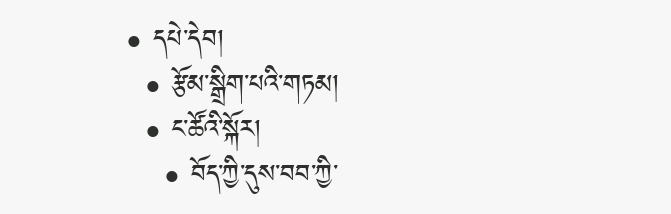• དཔེ་དེབ།
  • རྩོམ་སྒྲིག་པའི་གཏམ།
  • ང་ཚོའི་སྐོར།
    • བོད་ཀྱི་དུས་བབ་ཀྱི་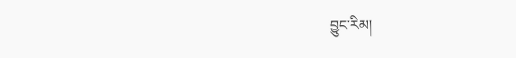བྱུང་རིམ།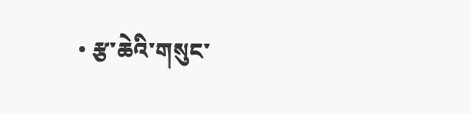• རྩ་ཆེའི་གསུང་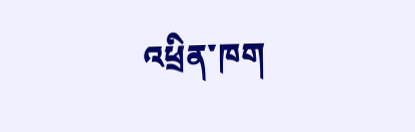འཕྲིན་ཁག